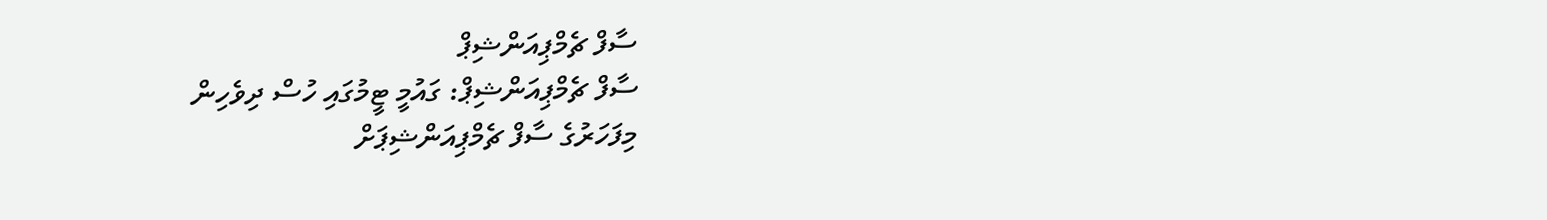ސާފް ޗެމްޕިއަންޝިޕް
ސާފް ޗެމްޕިއަންޝިޕް: ގައުމީ ޓީމުގައި ހުސް ދިވެހިން
މިފަހަރުގެ ސާފް ޗެމްޕިއަންޝިޕަށް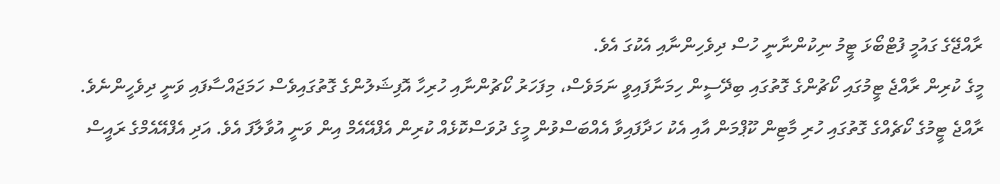ރާއްޖޭގެ ގައުމީ ފުޓްބޯޅަ ޓީމު ނިކުންނާނީ ހުސް ދިވެހިންނާއި އެކުގަ އެވެ.
މީގެ ކުރިން ރާއްޖެ ޓީމުގައި ކޯޗުންގެ ގޮތުގައި ބިދޭސީން ހިމަނާފައިވީ ނަމަވެސް، މިފަހަރު ކޯޗުންނާއި ހުރިހާ އޮފިޝަލުންގެ ގޮތުގައިވެސް ހަމަޖައްސާފައި ވަނީ ދިވެހީންނެވެ.
ރާއްޖެ ޓީމުގެ ކޯޗެއްގެ ގޮތުގައި ހުރި މާޓިން ކޫޕްމަން އާއި އެކު ހަދާފައިވާ އެއްބަސްވުން މީގެ ދުވަސްކޮޅެއް ކުރިން އެފްއޭއެމް އިން ވަނީ އުވާލާފަ އެވެ. އަދި އެފްއޭއެމްގެ ރައީސް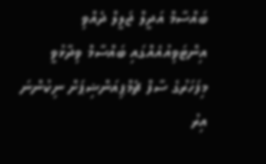ބައްސާމް އަދީލް ޖަލީލް ދެއްވި އިންޓަވިއުއެއްގައި ބައްސާމް ވިދާޅުވީ މިފަހަރުގެ ސާފް ޗެމްޕިއަންޝިޕަށް ނިކުންނަ އިރު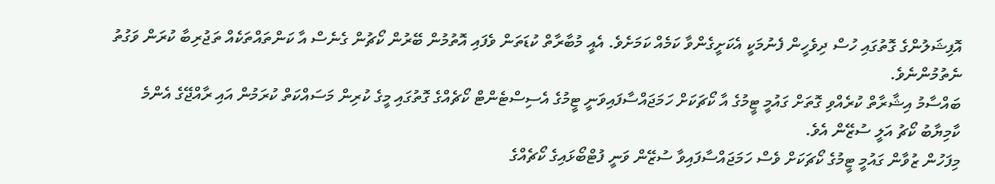އޮފިޝަލުންގެ ގޮތުގައި ހުސް ދިވެހީން ފެނުމަކީ އެކަށީގެންވާ ކަމެއް ކަމަށެވެ. އެއީ މުބާރާތް ކުޑަތަން ވެފައި އޮތުމުން ބޭރުން ކޯޗުން ގެނެސް އާ ކަންތައްތަކެއް ތަޖުރިބާ ކުރަން ވަގުތު ނެތުމުންނެވެ.
ބައްސާމު އިޝާރާތް ކުރެއްވި ގޮތަށް ގައުމީ ޓީމުގެ އާ ކޯޗަކަށް ހަމަޖައްސާފައިވަނީ ޓީމުގެ އެސިސްޓެންޓް ކޯޗެއްގެ ގޮތުގައި މީގެ ކުރިން މަސައްކަތް ކުރަމުން އައި ރާއްޖޭގެ އެންމެ ކާމިޔާބު ކޯޗު އަލީ ސުޒޭން އެވެ.
މިފަހުން ޒުވާން ގައުމީ ޓީމުގެ ކޯޗަކަށް ވެސް ހަމަޖައްސާފައިވާ ސުޒޭން ވަނީ ފުޓްބޯޅައިގެ ކޯޗެއްގެ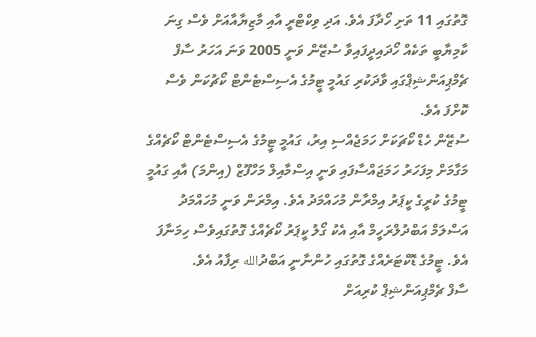ގޮތުގައި 11 ތަށި ހޯދާފަ އެވެ. އަދި ވިކްޓްރީ އާއި މާޒިޔާއާއަށް ވެސް ގިނަ ކާމިޔާބީ ތަކެއް ހޯދައިދީފައިވާ ސުޒޭން ވަނީ 2005 ވަނަ އަހަރު ސާފް ޗެމްޕިއަންޝިޕްގައި ވާދަކުރި ގައުމީ ޓީމުގެ އެސިސްޓެންޓް ކޯޗުކަން ވެސް ކޮށްފަ އެވެ.
ސުޒޭން ހެޑް ކޯޗަކަށް ހަމަޖެއްސި އިރު، ގައުމީ ޓީމުގެ އެސިސްޓެންޓް ކޯޗެއްގެ މަގާމަށް މިފަހަރު ހަމަޖައްސާފައި ވަނީ އިސްމާއިލް މަހްފޫޒް (އިންމަ) އާއި ގައުމީ ޓީމުގެ ކުރީގެ ކީޕަރު އިމްރާން މުހައްމަދު އެވެ. އިމްރަން ވަނީ މުހައްމަދު އަސްލަމް އަބްދުލްރަހީމް އާއި އެކު ގޯލު ކީޕަރު ކޯޗެއްގެ ގޮތުގައިވެސް ހިމަނާފަ އެވެ. ޓީމުގެ ޑޮކްޓަރެއްގެ ގޮތުގައި ހުންނާނީ އަބްދުالله ރިފާއު އެވެ.
ސާފް ޗެމްޕިއަންޝިޕް ކުރިއަށް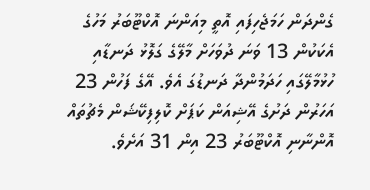ގެންދަން ހަމަޖެހިފައި އޮތީ މިއަންނަ އޮކްޓޫބަރު މަހުގެ އެކަކުން 13 ވަނަ ދުވަހަށް މާލޭގެ ގަލޮޅު ދަނޑާއި ހުޅުމާލޭގައި ހަދަމުންދާ ދަނޑުގަ އެވެ. އޭގެ ފަހުން 23 އަހަރުން ދަށުގެ އޭޝިއަން ކަޕަށް ކޮލިފިކޭޝަން މެޗުތައް އޮންނާނި އޮކްޓޫބަރު 23 އިން 31 އަށެވެ.